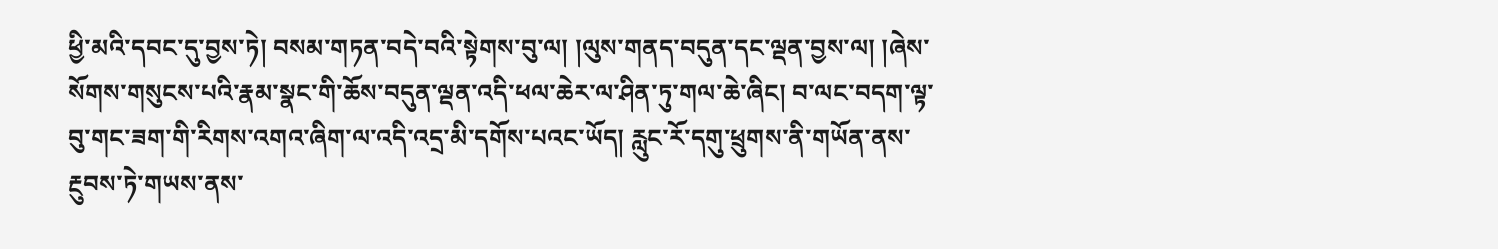ཕྱི་མའི་དབང་དུ་བྱས་ཏེ། བསམ་གཏན་བདེ་བའི་སྟེགས་བུ་ལ། །ལུས་གནད་བདུན་དང་ལྡན་བྱས་ལ། །ཞེས་སོགས་གསུངས་པའི་རྣམ་སྣང་གི་ཆོས་བདུན་ལྡན་འདི་ཕལ་ཆེར་ལ་ཤིན་ཏུ་གལ་ཆེ་ཞིང། བ་ལང་བདག་ལྟ་བུ་གང་ཟག་གི་རིགས་འགའ་ཞིག་ལ་འདི་འདྲ་མི་དགོས་པའང་ཡོད། རླུང་རོ་དགུ་ཕྲུགས་ནི་གཡོན་ནས་རྔུབས་ཏེ་གཡས་ནས་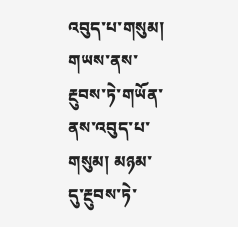འབུད་པ་གསུམ། གཡས་ནས་རྔུབས་ཏེ་གཡོན་ནས་འབུད་པ་གསུམ། མཉམ་དུ་རྔུབས་ཏེ་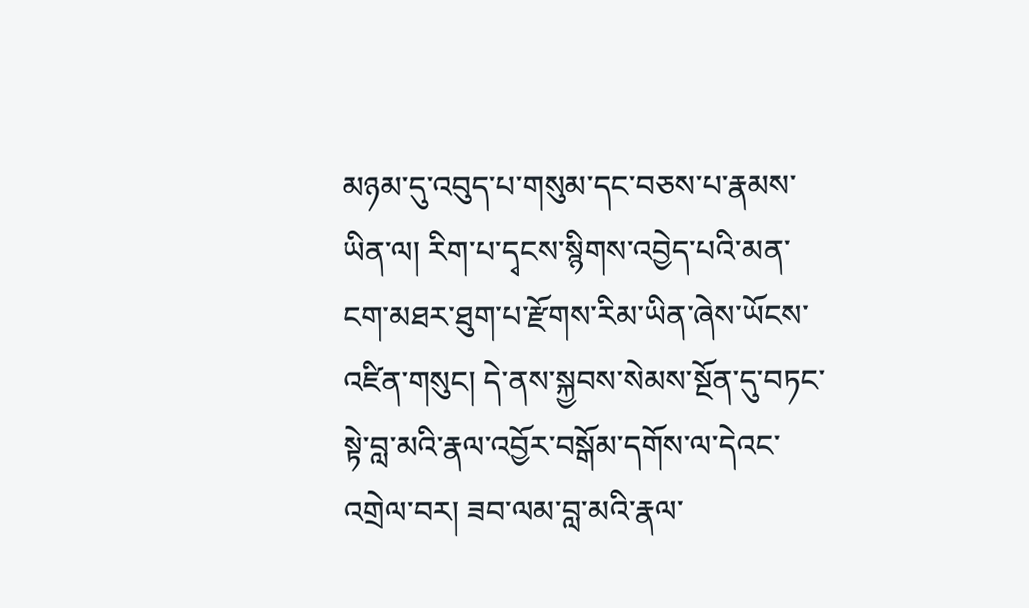མཉམ་དུ་འབུད་པ་གསུམ་དང་བཅས་པ་རྣམས་ཡིན་ལ། རིག་པ་དྭངས་སྙིགས་འབྱེད་པའི་མན་ངག་མཐར་ཐུག་པ་རྫོགས་རིམ་ཡིན་ཞེས་ཡོངས་འཛིན་གསུང། དེ་ནས་སྐྱབས་སེམས་སྔོན་དུ་བཏང་སྟེ་བླ་མའི་རྣལ་འབྱོར་བསྒོམ་དགོས་ལ་དེའང་འགྲེལ་བར། ཟབ་ལམ་བླ་མའི་རྣལ་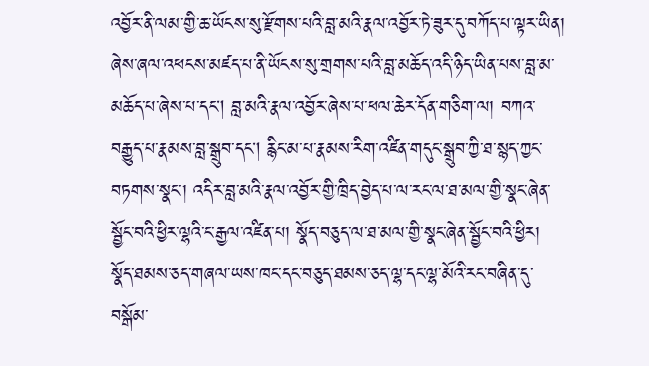འབྱོར་ནི་ལམ་གྱི་ཆ་ཡོངས་སུ་རྫོགས་པའི་བླ་མའི་རྣལ་འབྱོར་ཏེ་ཟུར་དུ་བཀོད་པ་ལྟར་ཡིན། ཞེས་ཞལ་འཕངས་མཛད་པ་ནི་ཡོངས་སུ་གྲགས་པའི་བླ་མཆོད་འདི་ཉིད་ཡིན་པས་བླ་མ་མཆོད་པ་ཞེས་པ་དང། བླ་མའི་རྣལ་འབྱོར་ཞེས་པ་ཕལ་ཆེར་དོན་གཅིག་ལ། བཀའ་བརྒྱུད་པ་རྣམས་བླ་སྒྲུབ་དང། རྙིང་མ་པ་རྣམས་རིག་འཛིན་གདུང་སྒྲུབ་ཀྱི་ཐ་སྙད་ཀྱང་བཏགས་སྣང་། འདིར་བླ་མའི་རྣལ་འབྱོར་གྱི་ཁྲིད་བྱེད་པ་ལ་རང་ལ་ཐ་མལ་གྱི་སྣང་ཞེན་སྦྱོང་བའི་ཕྱིར་ལྷའི་ང་རྒྱལ་འཛིན་པ། སྣོད་བཅུད་ལ་ཐ་མལ་གྱི་སྣང་ཞེན་སྦྱོང་བའི་ཕྱིར། སྣོད་ཐམས་ཅད་གཞལ་ཡས་ཁང་དང་བཅུད་ཐམས་ཅད་ལྷ་དང་ལྷ་མོའི་རང་བཞིན་དུ་བསྒོམ་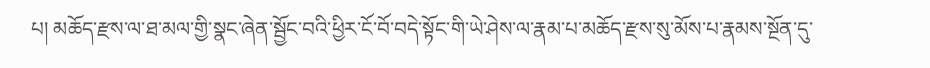པ། མཆོད་རྫས་ལ་ཐ་མལ་གྱི་སྣང་ཞེན་སྦྱོང་བའི་ཕྱིར་ངོ་བོ་བདེ་སྟོང་གི་ཡེ་ཤེས་ལ་རྣམ་པ་མཆོད་རྫས་སུ་མོས་པ་རྣམས་སྔོན་དུ་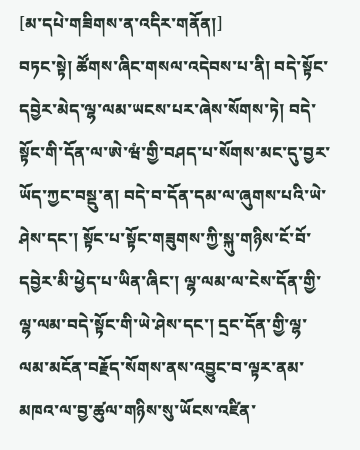[མ་དཔེ་གཟིགས་ན་འདིར་གནོན།]
བཏང་སྟེ། ཚོགས་ཞིང་གསལ་འདེབས་པ་ནི། བདེ་སྟོང་དབྱེར་མེད་ལྷ་ལམ་ཡངས་པར་ཞེས་སོགས་ཏེ། བདེ་སྟོང་གི་དོན་ལ་ཨེ་ཝཾ་གྱི་བཤད་པ་སོགས་མང་དུ་བྱར་ཡོད་ཀྱང་བསྡུ་ན། བདེ་བ་དོན་དམ་ལ་ཞུགས་པའི་ཡེ་ཤེས་དང་། སྟོང་པ་སྟོང་གཟུགས་ཀྱི་སྐུ་གཉིས་ངོ་བོ་དབྱེར་མི་ཕྱེད་པ་ཡིན་ཞིང་། ལྷ་ལམ་ལ་ངེས་དོན་གྱི་ལྷ་ལམ་བདེ་སྟོང་གི་ཡེ་ཤེས་དང་། དྲང་དོན་གྱི་ལྷ་ལམ་མངོན་བརྗོད་སོགས་ནས་འབྱུང་བ་ལྟར་ནམ་མཁའ་ལ་བྱ་ཚུལ་གཉིས་སུ་ཡོངས་འཛིན་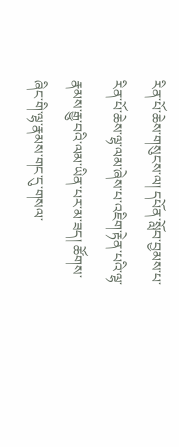རིན་པོ་ཆེས་གསུངས་ལ། དཔོན་སློབ་བྱམས་པ་རིན་པོ་ཆེས་ལྷ་ལམ་ཞེས་པ་འཇིག་རྟེན་པའི་ལྷ་རྣམས་རྒྱུ་བའི་ལམ་ཡིན་པར་མ་ཟད། ཚོགས་ཞིང་གི་ལྷ་རྣམས་གང་དུ་གསལ་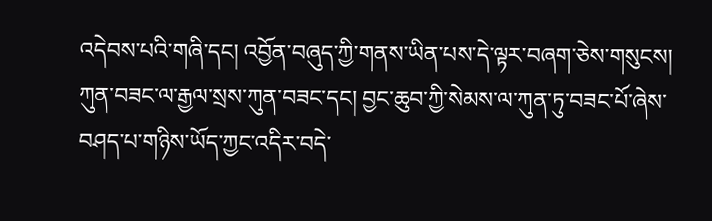འདེབས་པའི་གཞི་དང། འབྱོན་བཞུད་ཀྱི་གནས་ཡིན་པས་དེ་ལྟར་བཞག་ཅེས་གསུངས། ཀུན་བཟང་ལ་རྒྱལ་སྲས་ཀུན་བཟང་དང། བྱང་ཆུབ་ཀྱི་སེམས་ལ་ཀུན་ཏུ་བཟང་པོ་ཞེས་བཤད་པ་གཉིས་ཡོད་ཀྱང་འདིར་བདེ་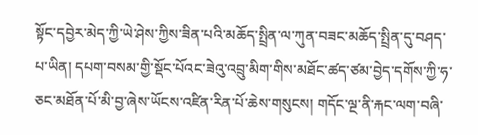སྟོང་དབྱེར་མེད་ཀྱི་ཡེ་ཤེས་ཀྱིས་ཟིན་པའི་མཆོད་སྤྲིན་ལ་ཀུན་བཟང་མཆོད་སྤྲིན་དུ་བཤད་པ་ཡིན། དཔག་བསམ་གྱི་སྡོང་པོའང་ཟེའུ་འབྲུ་མིག་གིས་མཐོང་ཚད་ཙམ་བྱེད་དགོས་ཀྱི་ཧ་ཅང་མཐོན་པོ་མི་བྱ་ཞེས་ཡོངས་འཛིན་རིན་པོ་ཆེས་གསུངས། གདོང་ལྔ་ནི་རྐང་ལག་བཞི་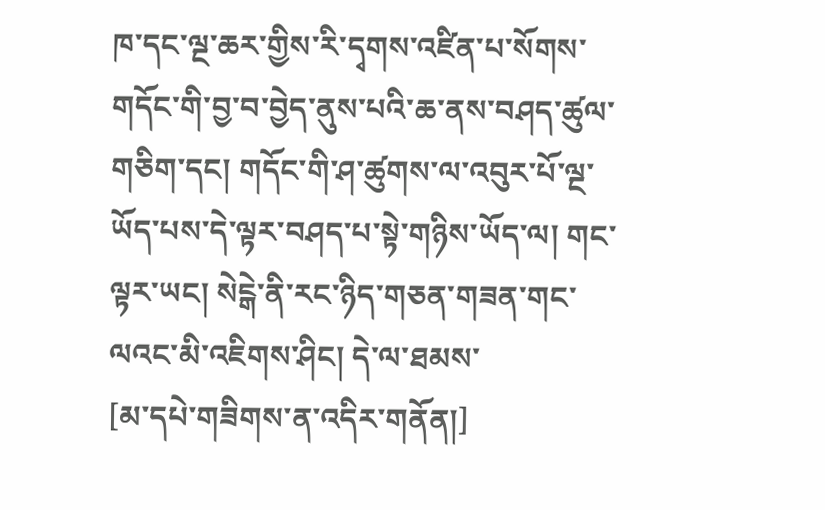ཁ་དང་ལྔ་ཆར་གྱིས་རི་དྭགས་འཛིན་པ་སོགས་གདོང་གི་བྱ་བ་བྱེད་ནུས་པའི་ཆ་ནས་བཤད་ཚུལ་གཅིག་དང། གདོང་གི་ཤ་ཚུགས་ལ་འབུར་པོ་ལྔ་ཡོད་པས་དེ་ལྟར་བཤད་པ་སྟེ་གཉིས་ཡོད་ལ། གང་ལྟར་ཡང། སེངྒེ་ནི་རང་ཉིད་གཅན་གཟན་གང་ལའང་མི་འཇིགས་ཤིང། དེ་ལ་ཐམས་
[མ་དཔེ་གཟིགས་ན་འདིར་གནོན།]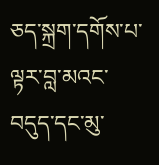ཅད་སྐྲག་དགོས་པ་ལྟར་བླ་མའང་བདུད་དང་མུ་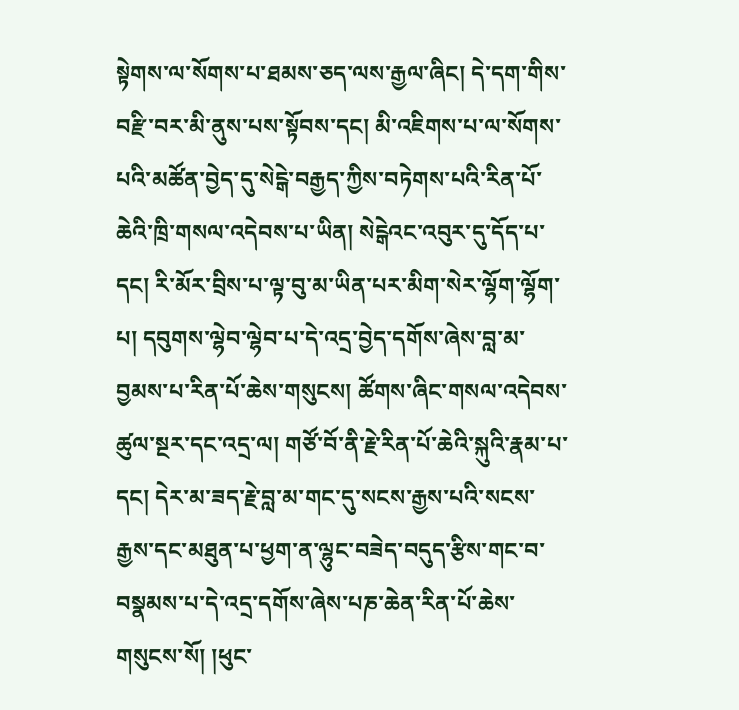སྟེགས་ལ་སོགས་པ་ཐམས་ཅད་ལས་རྒྱལ་ཞིང། དེ་དག་གིས་བརྫི་བར་མི་ནུས་པས་སྟོབས་དང། མི་འཇིགས་པ་ལ་སོགས་པའི་མཚོན་བྱེད་དུ་སེངྒེ་བརྒྱད་ཀྱིས་བཏེགས་པའི་རིན་པོ་ཆེའི་ཁྲི་གསལ་འདེབས་པ་ཡིན། སེངྒེའང་འབུར་དུ་དོད་པ་དང། རི་མོར་བྲིས་པ་ལྟ་བུ་མ་ཡིན་པར་མིག་སེར་ལྷོག་ལྷོག་པ། དབུགས་ལྷེབ་ལྷེབ་པ་དེ་འདྲ་བྱེད་དགོས་ཞེས་བླ་མ་བྱམས་པ་རིན་པོ་ཆེས་གསུངས། ཚོགས་ཞིང་གསལ་འདེབས་ཚུལ་སྔར་དང་འདྲ་ལ། གཙོ་བོ་ནི་རྗེ་རིན་པོ་ཆེའི་སྐུའི་རྣམ་པ་དང། དེར་མ་ཟད་རྗེ་བླ་མ་གང་དུ་སངས་རྒྱས་པའི་སངས་རྒྱས་དང་མཐུན་པ་ཕྱག་ན་ལྷུང་བཟེད་བདུད་རྩིས་གང་བ་བསྣམས་པ་དེ་འདྲ་དགོས་ཞེས་པཎ་ཆེན་རིན་པོ་ཆེས་གསུངས་སོ། །ཕུང་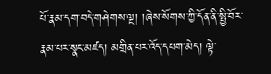པོ་རྣམ་དག་བདེ་གཤེགས་ལྔ། །ཞེས་སོགས་ཀྱི་དོན་ནི་སྤྱི་བོར་རྣམ་པར་སྣང་མཛད། མགྲིན་པར་འོད་དཔག་མེད། ལྟེ་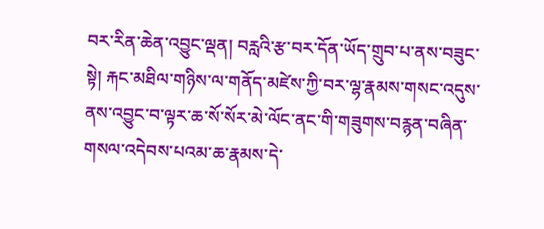བར་རིན་ཆེན་འབྱུང་ལྡན། བརླའི་རྩ་བར་དོན་ཡོད་གྲུབ་པ་ནས་བཟུང་སྟེ། རྐང་མཐིལ་གཉིས་ལ་གནོད་མཛེས་ཀྱི་བར་ལྷ་རྣམས་གསང་འདུས་ནས་འབྱུང་བ་ལྟར་ཆ་སོ་སོར་མེ་ལོང་ནང་གི་གཟུགས་བརྙན་བཞིན་གསལ་འདེབས་པའམ་ཆ་རྣམས་དེ་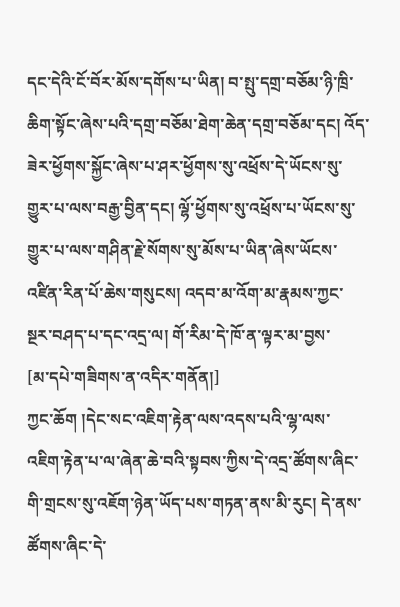དང་དེའི་ངོ་བོར་མོས་དགོས་པ་ཡིན། བ་སྤུ་དགྲ་བཅོམ་ཉི་ཁྲི་ཆིག་སྟོང་ཞེས་པའི་དགྲ་བཅོམ་ཐེག་ཆེན་དགྲ་བཅོམ་དང། འོད་ཟེར་ཕྱོགས་སྐྱོང་ཞེས་པ་ཤར་ཕྱོགས་སུ་འཕྲོས་དེ་ཡོངས་སུ་གྱུར་པ་ལས་བརྒྱ་བྱིན་དང། ལྷོ་ཕྱོགས་སུ་འཕྲོས་པ་ཡོངས་སུ་གྱུར་པ་ལས་གཤིན་རྗེ་སོགས་སུ་མོས་པ་ཡིན་ཞེས་ཡོངས་འཛིན་རིན་པོ་ཆེས་གསུངས། འདབ་མ་འོག་མ་རྣམས་ཀྱང་སྔར་བཤད་པ་དང་འདྲ་ལ། གོ་རིམ་དེ་ཁོ་ན་ལྟར་མ་བྱས་
[མ་དཔེ་གཟིགས་ན་འདིར་གནོན།]
ཀྱང་ཆོག །དེང་སང་འཇིག་རྟེན་ལས་འདས་པའི་ལྷ་ལས་འཇིག་རྟེན་པ་ལ་ཞེན་ཆེ་བའི་སྟབས་ཀྱིས་དེ་འདྲ་ཚོགས་ཞིང་གི་གྲངས་སུ་འཇོག་ཉེན་ཡོད་པས་གཏན་ནས་མི་རུང། དེ་ནས་ཚོགས་ཞིང་དེ་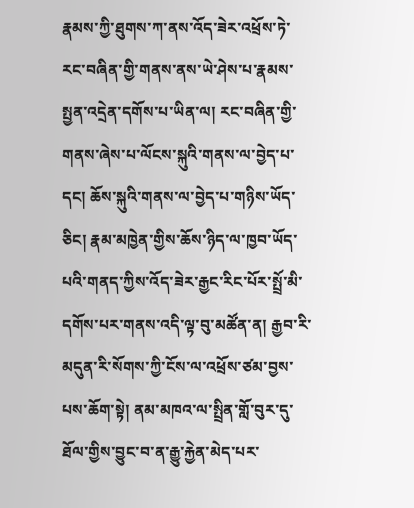རྣམས་ཀྱི་ཐུགས་ཀ་ནས་འོད་ཟེར་འཕྲོས་ཏེ་རང་བཞིན་གྱི་གནས་ནས་ཡེ་ཤེས་པ་རྣམས་སྤྱན་འདྲེན་དགོས་པ་ཡིན་ལ། རང་བཞིན་གྱི་གནས་ཞེས་པ་ལོངས་སྐུའི་གནས་ལ་བྱེད་པ་དང། ཆོས་སྐུའི་གནས་ལ་བྱེད་པ་གཉིས་ཡོད་ཅིང། རྣམ་མཁྱེན་གྱིས་ཆོས་ཉིད་ལ་ཁྱབ་ཡོད་པའི་གནད་ཀྱིས་འོད་ཟེར་རྒྱང་རིང་པོར་སྤྲོ་མི་དགོས་པར་གནས་འདི་ལྟ་བུ་མཚོན་ན། རྒྱབ་རི་མདུན་རི་སོགས་ཀྱི་ངོས་ལ་འཕྲོས་ཙམ་བྱས་པས་ཆོག་སྟེ། ནམ་མཁའ་ལ་སྤྲིན་གློ་བུར་དུ་ཐོལ་གྱིས་བྱུང་བ་ན་རྒྱུ་རྐྱེན་མེད་པར་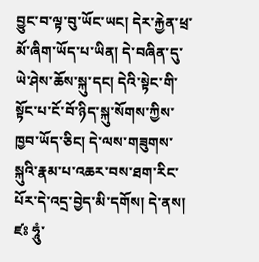བྱུང་བ་ལྟ་བུ་ཡོང་ཡང། དེར་རྐྱེན་ཕྲ་མོ་ཞིག་ཡོད་པ་ཡིན། དེ་བཞིན་དུ་ཡེ་ཤེས་ཆོས་སྐུ་དང། དེའི་སྟེང་གི་སྟོང་པ་ངོ་བོ་ཉིད་སྐུ་སོགས་ཀྱིས་ཁྱབ་ཡོད་ཅིང། དེ་ལས་གཟུགས་སྐུའི་རྣམ་པ་འཆར་བས་ཐག་རིང་པོར་དེ་འདྲ་བྱེད་མི་དགོས། དེ་ནས། ཛཿ ཧཱུཾ་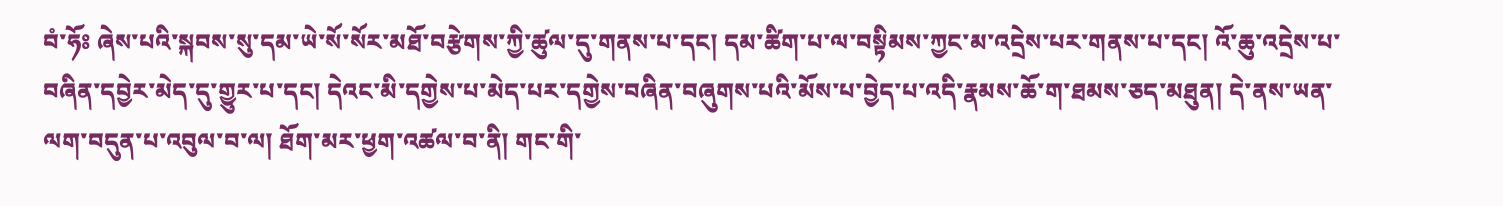བཾ་ཧོཿ ཞེས་པའི་སྐབས་སུ་དམ་ཡེ་སོ་སོར་མཐོ་བརྩེགས་ཀྱི་ཚུལ་དུ་གནས་པ་དང། དམ་ཚིག་པ་ལ་བསྟིམས་ཀྱང་མ་འདྲེས་པར་གནས་པ་དང། འོ་ཆུ་འདྲེས་པ་བཞིན་དབྱེར་མེད་དུ་གྱུར་པ་དང། དེའང་མི་དགྱེས་པ་མེད་པར་དགྱེས་བཞིན་བཞུགས་པའི་མོས་པ་བྱེད་པ་འདི་རྣམས་ཆོ་ག་ཐམས་ཅད་མཐུན། དེ་ནས་ཡན་ལག་བདུན་པ་འབུལ་བ་ལ། ཐོག་མར་ཕྱག་འཚལ་བ་ནི། གང་གི་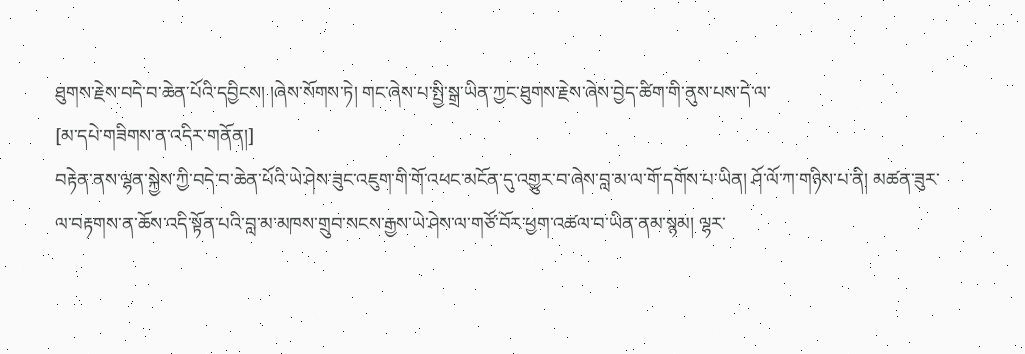ཐུགས་རྗེས་བདེ་བ་ཆེན་པོའི་དབྱིངས། །ཞེས་སོགས་ཏེ། གང་ཞེས་པ་སྤྱི་སྒྲ་ཡིན་ཀྱང་ཐུགས་རྗེས་ཞེས་བྱེད་ཚིག་གི་ནུས་པས་དེ་ལ་
[མ་དཔེ་གཟིགས་ན་འདིར་གནོན།]
བརྟེན་ནས་ལྷན་སྐྱེས་ཀྱི་བདེ་བ་ཆེན་པོའི་ཡེ་ཤེས་ཟུང་འཇུག་གི་གོ་འཕང་མངོན་དུ་འགྱུར་བ་ཞེས་བླ་མ་ལ་གོ་དགོས་པ་ཡིན། ཤོ་ལོ་ཀ་གཉིས་པ་ནི། མཚན་ཟུར་ལ་བརྟགས་ན་ཆོས་འདི་སྟོན་པའི་བླ་མ་མཁས་གྲུབ་སངས་རྒྱས་ཡེ་ཤེས་ལ་གཙོ་བོར་ཕྱག་འཚལ་བ་ཡིན་ནམ་སྙམ། ལྷར་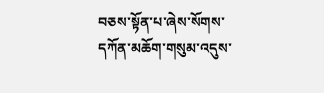བཅས་སྟོན་པ་ཞེས་སོགས་དཀོན་མཆོག་གསུམ་འདུས་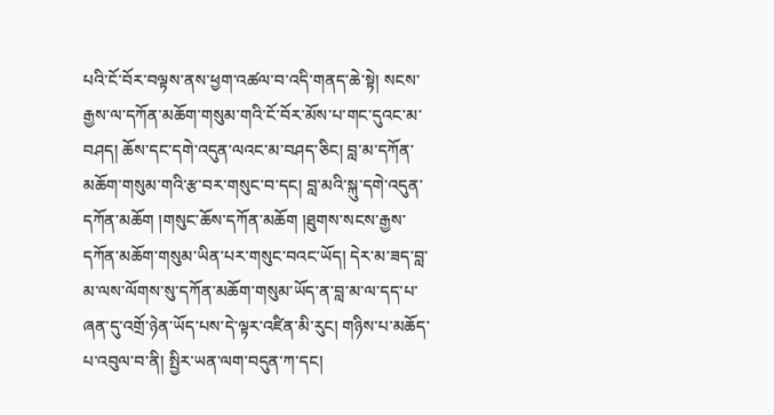པའི་ངོ་བོར་བལྟས་ནས་ཕྱག་འཚལ་བ་འདི་གནད་ཆེ་སྟེ། སངས་རྒྱས་ལ་དཀོན་མཆོག་གསུམ་གའི་ངོ་བོར་མོས་པ་གང་དུའང་མ་བཤད། ཆོས་དང་དགེ་འདུན་ལའང་མ་བཤད་ཅིང། བླ་མ་དཀོན་མཆོག་གསུམ་གའི་རྩ་བར་གསུང་བ་དང། བླ་མའི་སྐུ་དགེ་འདུན་དཀོན་མཆོག །གསུང་ཆོས་དཀོན་མཆོག །ཐུགས་སངས་རྒྱས་དཀོན་མཆོག་གསུམ་ཡིན་པར་གསུང་བའང་ཡོད། དེར་མ་ཟད་བླ་མ་ལས་ལོགས་སུ་དཀོན་མཆོག་གསུམ་ཡོད་ན་བླ་མ་ལ་དད་པ་ཞན་དུ་འགྲོ་ཉེན་ཡོད་པས་དེ་ལྟར་འཛིན་མི་རུང། གཉིས་པ་མཆོད་པ་འབུལ་བ་ནི། སྤྱིར་ཡན་ལག་བདུན་ཀ་དང།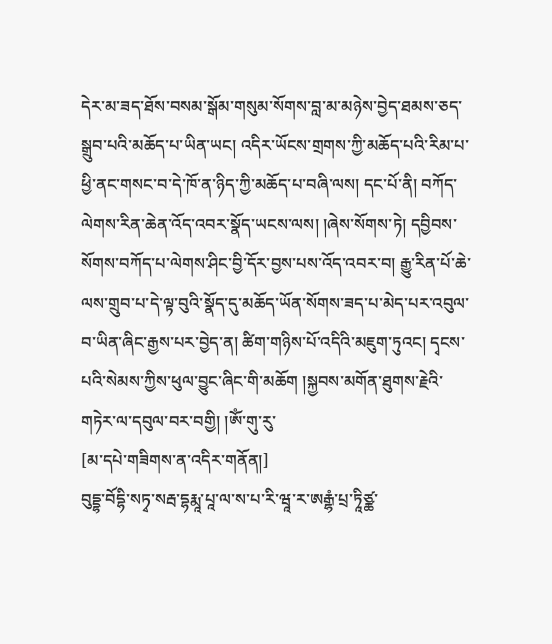དེར་མ་ཟད་ཐོས་བསམ་སྒོམ་གསུམ་སོགས་བླ་མ་མཉེས་བྱེད་ཐམས་ཅད་སྒྲུབ་པའི་མཆོད་པ་ཡིན་ཡང། འདིར་ཡོངས་གྲགས་ཀྱི་མཆོད་པའི་རིམ་པ་ཕྱི་ནང་གསང་བ་དེ་ཁོ་ན་ཉིད་ཀྱི་མཆོད་པ་བཞི་ལས། དང་པོ་ནི། བཀོད་ལེགས་རིན་ཆེན་འོད་འབར་སྣོད་ཡངས་ལས། །ཞེས་སོགས་ཏེ། དབྱིབས་སོགས་བཀོད་པ་ལེགས་ཤིང་བྱི་དོར་བྱས་པས་འོད་འབར་བ། རྒྱུ་རིན་པོ་ཆེ་ལས་གྲུབ་པ་དེ་ལྟ་བུའི་སྣོད་དུ་མཆོད་ཡོན་སོགས་ཟད་པ་མེད་པར་འབུལ་བ་ཡིན་ཞིང་རྒྱས་པར་བྱེད་ན། ཚིག་གཉིས་པོ་འདིའི་མཇུག་ཏུའང། དྭངས་པའི་སེམས་ཀྱིས་ཕུལ་བྱུང་ཞིང་གི་མཆོག །སྐྱབས་མགོན་ཐུགས་རྗེའི་གཏེར་ལ་དབུལ་བར་བགྱི། །ཨོཾ་གུ་རུ་
[མ་དཔེ་གཟིགས་ན་འདིར་གནོན།]
བུདྡྷ་བོདྷི་སཏྭ་སརྦ་དྷརྨཱ་པཱ་ལ་ས་པ་རི་ཝཱ་ར་ཨརྒྷཾ་པྲ་ཏཱིཙྪ་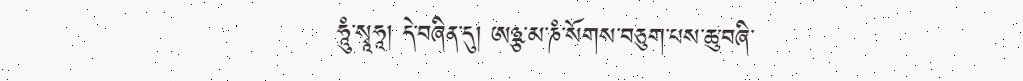ཧཱུཾ་སྭཱཧཱ། དེ་བཞིན་དུ། ཨཉྩ་མ་ཎཾ་སོགས་བཅུག་པས་ཆུ་བཞི་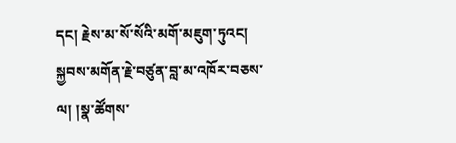དང། རྗེས་མ་སོ་སོའི་མགོ་མཇུག་ཏུའང། སྐྱབས་མགོན་རྗེ་བཙུན་བླ་མ་འཁོར་བཅས་ལ། །སྣ་ཚོགས་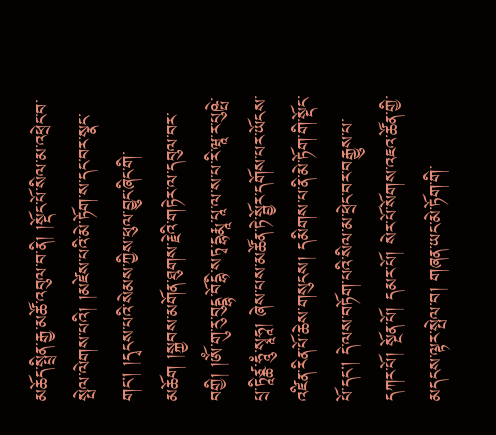མཆོད་སྤྲིན་རྒྱ་མཚོ་འབུལ་བ་ནི། །སྡོང་པོ་སིལ་མ་འཕྲེང་བ་སྤེལ་ལེགས་པའི། །མཛེས་པའི་མེ་ཏོག་ས་དང་བར་སྣང་གང། །དྭངས་པའི་སེམས་ཀྱིས་ཕུལ་བྱུང་ཞིང་གི་མཆོག །སྐྱབས་མགོན་ཐུགས་རྗེའི་གཏེར་ལ་དབུལ་བར་བགྱི། །ཨོཾ་གུ་རུ་བུདྡྷ་བོདྷི་སཏྭ་དྷརྨཱ་པཱ་ལ་ས་པ་རི་ཝཱ་ར་པུཥྤེ་པྲ་ཏཱིཙྪ་ཧཱུཾ་སྭཱཧཱ། ཞེས་པས་མཚོན་ཏེ་སྦྱོར་དགོས་པར་ཡོངས་འཛིན་རིན་པོ་ཆེས་གསུངས། དམིགས་པ་ནི་མེ་ཏོག་གི་སྡོང་པོ་དང། དེ་ལས་བཏོག་པའི་སིལ་མ་ཕྲེང་བར་བརྒྱུས་པ་དཀར་པོ། སྔོན་པོ། དམར་པོ། སེར་པོ་སོགས་འཇའ་ཚོན་གྱི་མདངས་ལྟར་སྤེལ་བ། གཞན་ཡང་མེ་ཏོག་གི་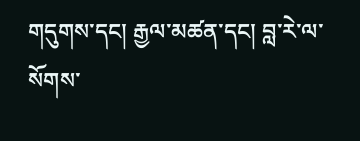གདུགས་དང། རྒྱལ་མཚན་དང། བླ་རེ་ལ་སོགས་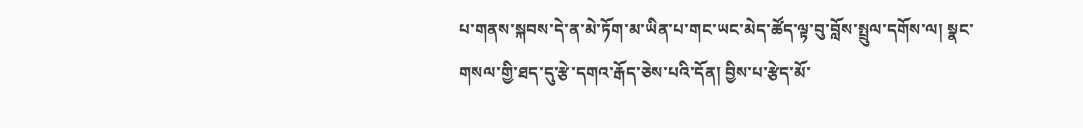པ་གནས་སྐབས་དེ་ན་མེ་ཏོག་མ་ཡིན་པ་གང་ཡང་མེད་ཚོད་ལྟ་བུ་བློས་སྤྲུལ་དགོས་ལ། སྣང་གསལ་གྱི་ཐད་དུ་རྩེ་དགའ་རྒོད་ཅེས་པའི་དོན། བྱིས་པ་རྩེད་མོ་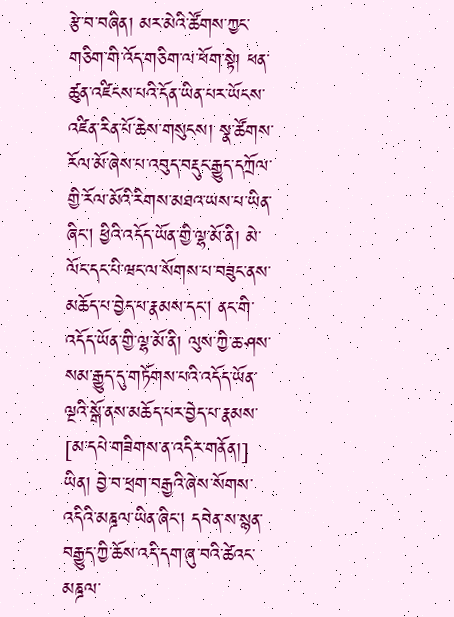རྩེ་བ་བཞིན། མར་མེའི་ཚོགས་ཀྱང་གཅིག་གི་འོད་གཅིག་ལ་ཕོག་སྟེ། ཕན་ཚུན་འཛིངས་པའི་དོན་ཡིན་པར་ཡོངས་འཛིན་རིན་པོ་ཆེས་གསུངས། སྣ་ཚོགས་རོལ་མོ་ཞེས་པ་འབུད་བརྡུང་རྒྱུད་དཀྲོལ་གྱི་རོལ་མོའི་རིགས་མཐའ་ཡས་པ་ཡིན་ཞིང། ཕྱིའི་འདོད་ཡོན་གྱི་ལྷ་མོ་ནི། མེ་ལོང་དང་པི་ཝང་ལ་སོགས་པ་བཟུང་ནས་མཆོད་པ་བྱེད་པ་རྣམས་དང། ནང་གི་འདོད་ཡོན་གྱི་ལྷ་མོ་ནི། ལུས་ཀྱི་ཆ་ཤས་སམ་རྒྱུད་དུ་གཏོགས་པའི་འདོད་ཡོན་ལྔའི་སྒོ་ནས་མཆོད་པར་བྱེད་པ་རྣམས་
[མ་དཔེ་གཟིགས་ན་འདིར་གནོན།]
ཡིན། བྱེ་བ་ཕྲག་བརྒྱའི་ཞེས་སོགས་འདིའི་མཎྜལ་ཡིན་ཞིང། དབེན་ས་སྙན་བརྒྱུད་ཀྱི་ཆོས་འདི་དག་ཞུ་བའི་ཚེའང་མཎྜལ་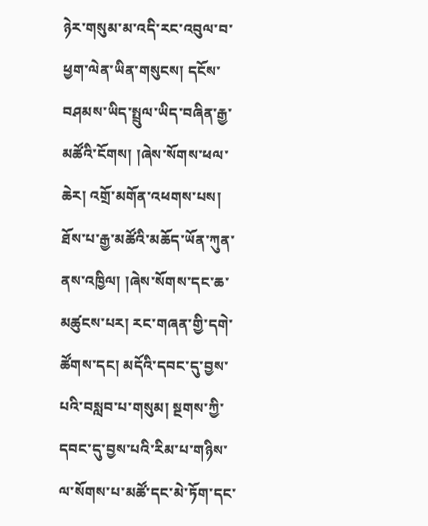ཉེར་གསུམ་མ་འདི་རང་འབུལ་བ་ཕྱག་ལེན་ཡིན་གསུངས། དངོས་བཤམས་ཡིད་སྤྲུལ་ཡིད་བཞིན་རྒྱ་མཚོའི་ངོགས། །ཞེས་སོགས་ཕལ་ཆེར། འགྲོ་མགོན་འཕགས་པས། ཐོས་པ་རྒྱ་མཚོའི་མཆོད་ཡོན་ཀུན་ནས་འཁྱིལ། །ཞེས་སོགས་དང་ཆ་མཚུངས་པར། རང་གཞན་གྱི་དགེ་ཚོགས་དང། མདོའི་དབང་དུ་བྱས་པའི་བསླབ་པ་གསུམ། སྔགས་ཀྱི་དབང་དུ་བྱས་པའི་རིམ་པ་གཉིས་ལ་སོགས་པ་མཚོ་དང་མེ་ཏོག་དང་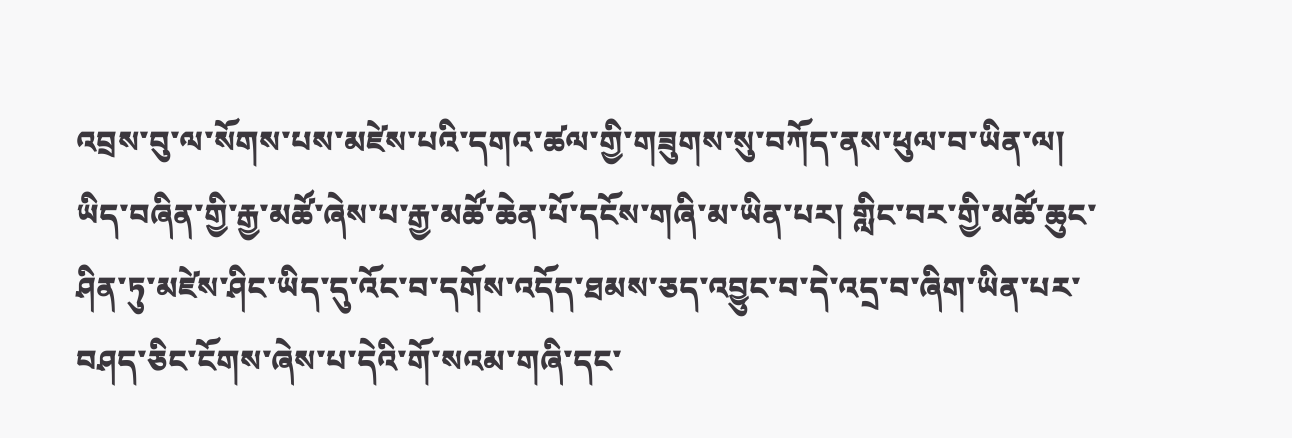འབྲས་བུ་ལ་སོགས་པས་མཛེས་པའི་དགའ་ཚལ་གྱི་གཟུགས་སུ་བཀོད་ནས་ཕུལ་བ་ཡིན་ལ། ཡིད་བཞིན་གྱི་རྒྱ་མཚོ་ཞེས་པ་རྒྱ་མཚོ་ཆེན་པོ་དངོས་གཞི་མ་ཡིན་པར། གླིང་བར་གྱི་མཚོ་ཆུང་ཤིན་ཏུ་མཛེས་ཤིང་ཡིད་དུ་འོང་བ་དགོས་འདོད་ཐམས་ཅད་འབྱུང་བ་དེ་འདྲ་བ་ཞིག་ཡིན་པར་བཤད་ཅིང་ངོགས་ཞེས་པ་དེའི་གོ་སའམ་གཞི་དང་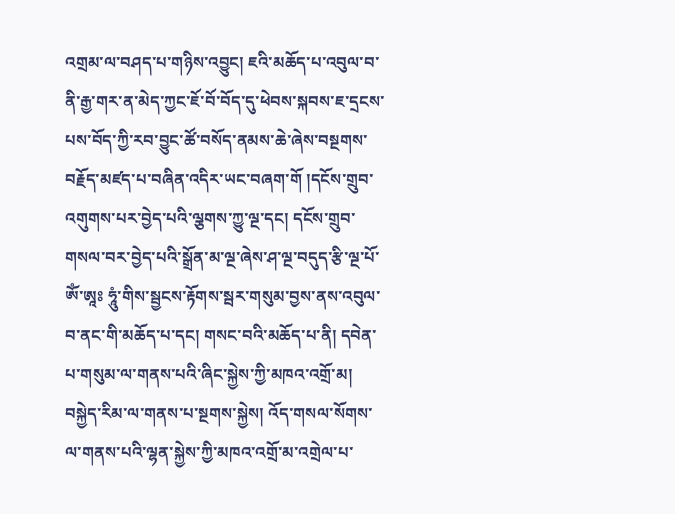འགྲམ་ལ་བཤད་པ་གཉིས་འབྱུང། ཇའི་མཆོད་པ་འབུལ་བ་ནི་རྒྱ་གར་ན་མེད་ཀྱང་ཇོ་བོ་བོད་དུ་ཕེབས་སྐབས་ཇ་དྲངས་པས་བོད་ཀྱི་རབ་བྱུང་ཚོ་བསོད་ནམས་ཆེ་ཞེས་བསྔགས་བརྗོད་མཛད་པ་བཞིན་འདིར་ཡང་བཞག་གོ །དངོས་གྲུབ་འགུགས་པར་བྱེད་པའི་ལྕགས་ཀྱུ་ལྔ་དང། དངོས་གྲུབ་གསལ་བར་བྱེད་པའི་སྒྲོན་མ་ལྔ་ཞེས་ཤ་ལྔ་བདུད་རྩི་ལྔ་པོ་ཨོཾ་ཨཱཿ ཧཱུཾ་གིས་སྦྱངས་རྟོགས་སྦར་གསུམ་བྱས་ནས་འབུལ་བ་ནང་གི་མཆོད་པ་དང། གསང་བའི་མཆོད་པ་ནི། དབེན་པ་གསུམ་ལ་གནས་པའི་ཞིང་སྐྱེས་ཀྱི་མཁའ་འགྲོ་མ། བསྐྱེད་རིམ་ལ་གནས་པ་སྔགས་སྐྱེས། འོད་གསལ་སོགས་ལ་གནས་པའི་ལྷན་སྐྱེས་ཀྱི་མཁའ་འགྲོ་མ་འགྲེལ་པ་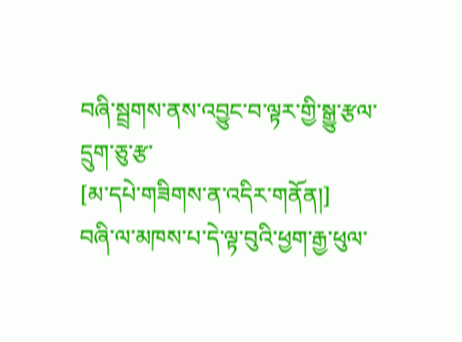བཞི་སྦྲགས་ནས་འབྱུང་བ་ལྟར་གྱི་སྒྱུ་རྩལ་དྲུག་ཅུ་རྩ་
[མ་དཔེ་གཟིགས་ན་འདིར་གནོན།]
བཞི་ལ་མཁས་པ་དེ་ལྟ་བུའི་ཕྱག་རྒྱ་ཕུལ་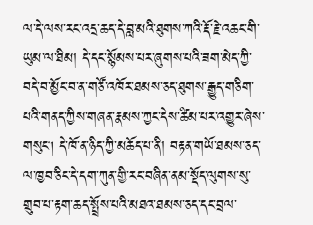ལ་དེ་ལས་རང་འདྲ་ཆད་དེ་བླ་མའི་ཐུགས་ཀའི་རྡོ་རྗེ་འཆང་གི་ཡུམ་ལ་ཐིམ། དེ་དང་སྙོམས་པར་ཞུགས་པའི་ཟག་མེད་ཀྱི་བདེ་བ་མྱོང་བ་ན་གཙོ་འཁོར་ཐམས་ཅད་ཐུགས་རྒྱུད་གཅིག་པའི་གནད་ཀྱིས་གཞན་རྣམས་ཀྱང་དེས་ཚིམ་པར་འགྱུར་ཞེས་གསུང། དེ་ཁོ་ན་ཉིད་ཀྱི་མཆོད་པ་ནི། བརྟན་གཡོ་ཐམས་ཅད་ལ་ཁྱབ་ཅིང་དེ་དག་ཀུན་གྱི་རང་བཞིན་ནམ་སྡོད་ལུགས་སུ་གྲུབ་པ་རྟག་ཆད་སྤྲོས་པའི་མཐའ་ཐམས་ཅད་དང་བྲལ་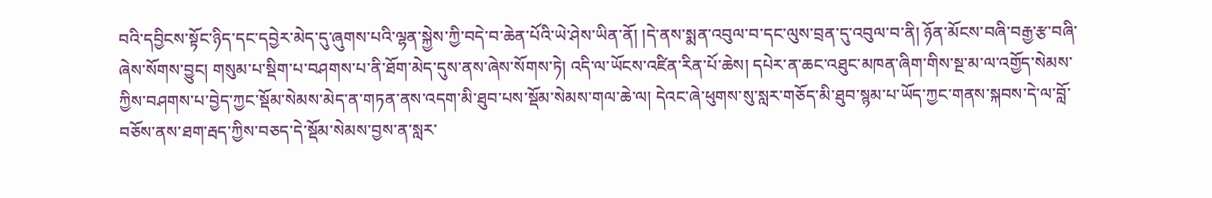བའི་དབྱིངས་སྟོང་ཉིད་དང་དབྱེར་མེད་དུ་ཞུགས་པའི་ལྷན་སྐྱེས་ཀྱི་བདེ་བ་ཆེན་པོའི་ཡེ་ཤེས་ཡིན་ནོ། །དེ་ནས་སྨན་འབུལ་བ་དང་ལུས་བྲན་དུ་འབུལ་བ་ནི། ཉོན་མོངས་བཞི་བརྒྱ་རྩ་བཞི་ཞེས་སོགས་བྱུང། གསུམ་པ་སྡིག་པ་བཤགས་པ་ནི་ཐོག་མེད་དུས་ནས་ཞེས་སོགས་ཏེ། འདི་ལ་ཡོངས་འཛིན་རིན་པོ་ཆེས། དཔེར་ན་ཆང་འཐུང་མཁན་ཞིག་གིས་སྔ་མ་ལ་འགྱོད་སེམས་ཀྱིས་བཤགས་པ་བྱེད་ཀྱང་སྡོམ་སེམས་མེད་ན་གཏན་ནས་འདག་མི་ཐུབ་པས་སྡོམ་སེམས་གལ་ཆེ་ལ། དེའང་ཞེ་ཕུགས་སུ་སླར་གཅོད་མི་ཐུབ་སྙམ་པ་ཡོད་ཀྱང་གནས་སྐབས་དེ་ལ་བློ་བཅོས་ནས་ཐག་རྦད་ཀྱིས་བཅད་དེ་སྡོམ་སེམས་བྱས་ན་སླར་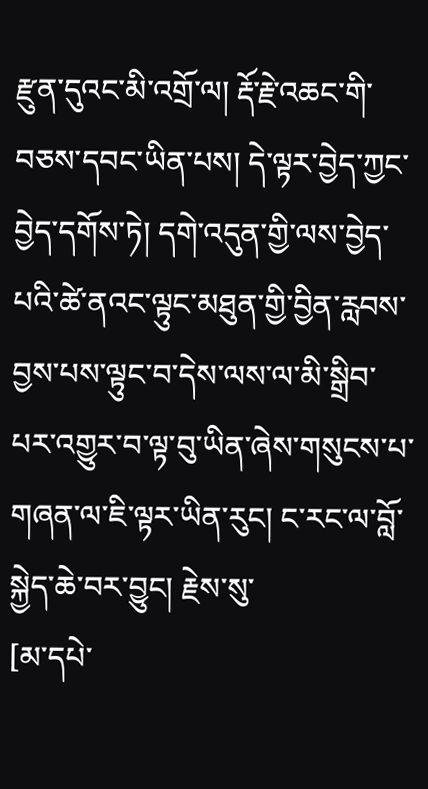རྫུན་དུའང་མི་འགྲོ་ལ། རྡོ་རྗེ་འཆང་གི་བཅས་དབང་ཡིན་པས། དེ་ལྟར་བྱེད་ཀྱང་བྱེད་དགོས་ཏེ། དགེ་འདུན་གྱི་ལས་བྱེད་པའི་ཚེ་ནའང་ལྟུང་མཐུན་གྱི་བྱིན་རླབས་བྱས་པས་ལྟུང་བ་དེས་ལས་ལ་མི་སྒྲིབ་པར་འགྱུར་བ་ལྟ་བུ་ཡིན་ཞེས་གསུངས་པ་གཞན་ལ་ཇི་ལྟར་ཡིན་རུང། ང་རང་ལ་བློ་སྐྱེད་ཆེ་བར་བྱུང། རྗེས་སུ་
[མ་དཔེ་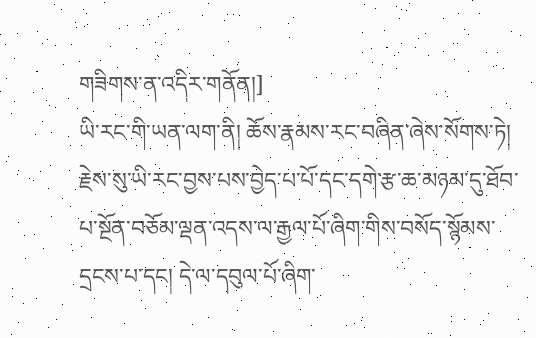གཟིགས་ན་འདིར་གནོན།]
ཡི་རང་གི་ཡན་ལག་ནི། ཆོས་རྣམས་རང་བཞིན་ཞེས་སོགས་ཏེ། རྗེས་སུ་ཡི་རང་བྱས་པས་བྱེད་པ་པོ་དང་དགེ་རྩ་ཆ་མཉམ་དུ་ཐོབ་པ་སྔོན་བཅོམ་ལྡན་འདས་ལ་རྒྱལ་པོ་ཞིག་གིས་བསོད་སྙོམས་དྲངས་པ་དང། དེ་ལ་དབུལ་པོ་ཞིག་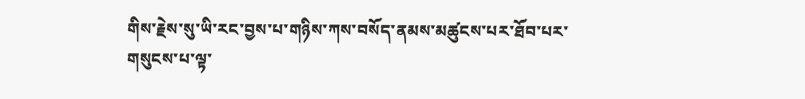གིས་རྗེས་སུ་ཡི་རང་བྱས་པ་གཉིས་ཀས་བསོད་ནམས་མཚུངས་པར་ཐོབ་པར་གསུངས་པ་ལྟ་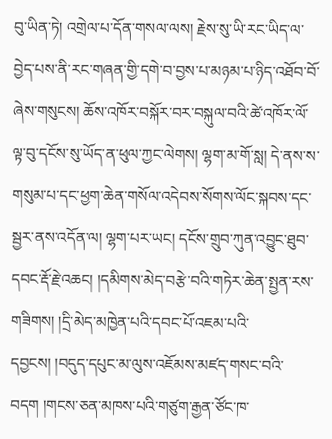བུ་ཡིན་ཏེ། འགྲེལ་པ་དོན་གསལ་ལས། རྗེས་སུ་ཡི་རང་ཡིད་ལ་བྱེད་པས་ནི་རང་གཞན་གྱི་དགེ་བ་བྱས་པ་མཉམ་པ་ཉིད་འཐོབ་བོ་ཞེས་གསུངས། ཆོས་འཁོར་བསྐོར་བར་བསྐུལ་བའི་ཚེ་འཁོར་ལོ་ལྟ་བུ་དངོས་སུ་ཡོད་ན་ཕུལ་ཀྱང་ལེགས། ལྷག་མ་གོ་སླ། དེ་ནས་ས་གསུམ་པ་དང་ཕྱག་ཆེན་གསོལ་འདེབས་སོགས་ལོང་སྐབས་དང་སྦྱར་ནས་འདོན་ལ། ལྷག་པར་ཡང། དངོས་གྲུབ་ཀུན་འབྱུང་ཐུབ་དབང་རྡོ་རྗེ་འཆང། །དམིགས་མེད་བརྩེ་བའི་གཏེར་ཆེན་སྤྱན་རས་གཟིགས། །དྲི་མེད་མཁྱེན་པའི་དབང་པོ་འཇམ་པའི་དབྱངས། །བདུད་དཔུང་མ་ལུས་འཇོམས་མཛད་གསང་བའི་བདག །གངས་ཅན་མཁས་པའི་གཙུག་རྒྱན་ཙོང་ཁ་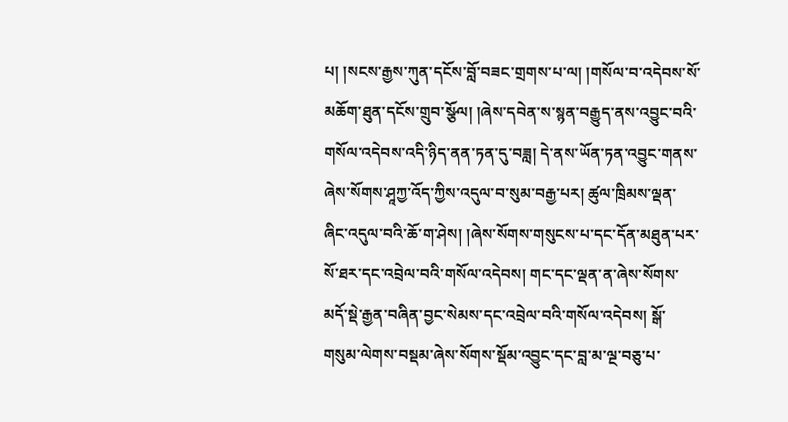པ། །སངས་རྒྱས་ཀུན་དངོས་བློ་བཟང་གྲགས་པ་ལ། །གསོལ་བ་འདེབས་སོ་མཆོག་ཐུན་དངོས་གྲུབ་སྩོལ། །ཞེས་དབེན་ས་སྙན་བརྒྱུད་ནས་འབྱུང་བའི་གསོལ་འདེབས་འདི་ཉིད་ནན་ཏན་དུ་བཟླ། དེ་ནས་ཡོན་ཏན་འབྱུང་གནས་ཞེས་སོགས་ཤཱཀྱ་འོད་ཀྱིས་འདུལ་བ་སུམ་བརྒྱ་པར། ཚུལ་ཁྲིམས་ལྡན་ཞིང་འདུལ་བའི་ཆོ་ག་ཤེས། །ཞེས་སོགས་གསུངས་པ་དང་དོན་མཐུན་པར་སོ་ཐར་དང་འབྲེལ་བའི་གསོལ་འདེབས། གང་དང་ལྡན་ན་ཞེས་སོགས་མདོ་སྡེ་རྒྱན་བཞིན་བྱང་སེམས་དང་འབྲེལ་བའི་གསོལ་འདེབས། སྒོ་གསུམ་ལེགས་བསྡམ་ཞེས་སོགས་སྡོམ་འབྱུང་དང་བླ་མ་ལྔ་བཅུ་པ་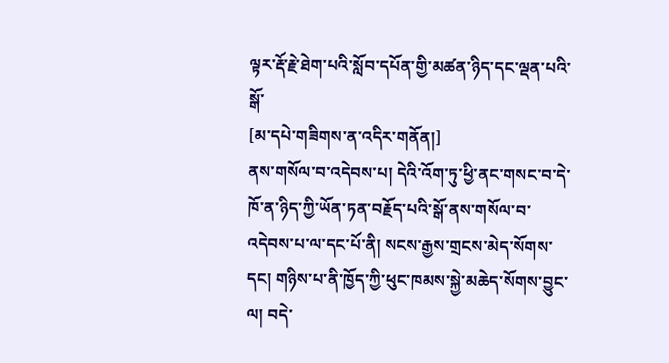ལྟར་རྡོ་རྗེ་ཐེག་པའི་སློབ་དཔོན་གྱི་མཚན་ཉིད་དང་ལྡན་པའི་སྒོ་
[མ་དཔེ་གཟིགས་ན་འདིར་གནོན།]
ནས་གསོལ་བ་འདེབས་པ། དེའི་འོག་ཏུ་ཕྱི་ནང་གསང་བ་དེ་ཁོ་ན་ཉིད་ཀྱི་ཡོན་ཏན་བརྗོད་པའི་སྒོ་ནས་གསོལ་བ་འདེབས་པ་ལ་དང་པོ་ནི། སངས་རྒྱས་གྲངས་མེད་སོགས་དང། གཉིས་པ་ནི་ཁྱོད་ཀྱི་ཕུང་ཁམས་སྐྱེ་མཆེད་སོགས་བྱུང་ལ། བདེ་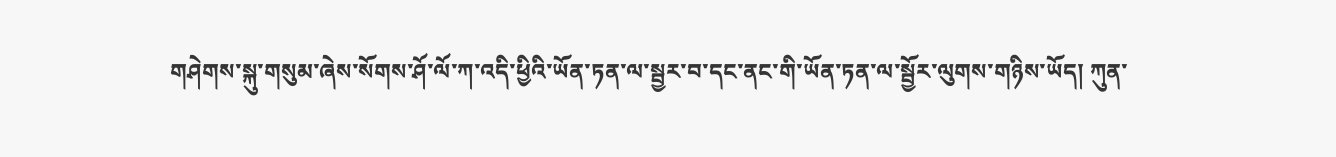གཤེགས་སྐུ་གསུམ་ཞེས་སོགས་ཤོ་ལོ་ཀ་འདི་ཕྱིའི་ཡོན་ཏན་ལ་སྦྱར་བ་དང་ནང་གི་ཡོན་ཏན་ལ་སྦྱོར་ལུགས་གཉིས་ཡོད། ཀུན་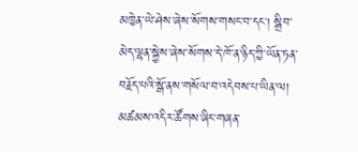མཁྱེན་ཡེ་ཤེས་ཞེས་སོགས་གསང་བ་དང། སྒྲིབ་མེད་ལྷན་སྐྱེས་ཞེས་སོགས་དེ་ཁོ་ན་ཉིད་ཀྱི་ཡོན་ཏན་བརྗོད་པའི་སྒོ་ནས་གསོལ་བ་འདེབས་པ་ཡིན་ལ། མཚམས་འདིར་ཚོགས་ཞིང་གཞན་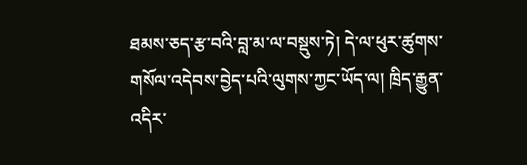ཐམས་ཅད་རྩ་བའི་བླ་མ་ལ་བསྡུས་ཏེ། དེ་ལ་ཕུར་ཚུགས་གསོལ་འདེབས་བྱེད་པའི་ལུགས་ཀྱང་ཡོད་ལ། ཁྲིད་རྒྱུན་འདིར་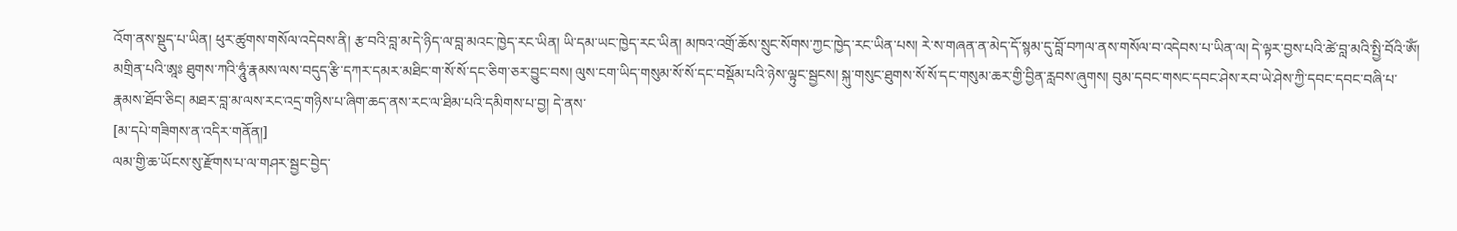འོག་ནས་སྡུད་པ་ཡིན། ཕུར་ཚུགས་གསོལ་འདེབས་ནི། རྩ་བའི་བླ་མ་དེ་ཉིད་ལ་བླ་མའང་ཁྱེད་རང་ཡིན། ཡི་དམ་ཡང་ཁྱེད་རང་ཡིན། མཁའ་འགྲོ་ཆོས་སྲུང་སོགས་ཀྱང་ཁྱེད་རང་ཡིན་པས། རེ་ས་གཞན་ན་མེད་དོ་སྙམ་དུ་བློ་བཀལ་ནས་གསོལ་བ་འདེབས་པ་ཡིན་ལ། དེ་ལྟར་བྱས་པའི་ཚེ་བླ་མའི་སྤྱི་བོའི་ཨོཾ། མགྲིན་པའི་ཨཱཿ ཐུགས་ཀའི་ཧཱུཾ་རྣམས་ལས་བདུད་རྩི་དཀར་དམར་མཐིང་ག་སོ་སོ་དང་ཅིག་ཅར་བྱུང་བས། ལུས་ངག་ཡིད་གསུམ་སོ་སོ་དང་བསྡོམ་པའི་ཉེས་ལྟུང་སྦྱངས། སྐུ་གསུང་ཐུགས་སོ་སོ་དང་གསུམ་ཆར་གྱི་བྱིན་རླབས་ཞུགས། བུམ་དབང་གསང་དབང་ཤེས་རབ་ཡེ་ཤེས་ཀྱི་དབང་དབང་བཞི་པ་རྣམས་ཐོབ་ཅིང། མཐར་བླ་མ་ལས་རང་འདྲ་གཉིས་པ་ཞིག་ཆད་ནས་རང་ལ་ཐིམ་པའི་དམིགས་པ་བྱ། དེ་ནས་
[མ་དཔེ་གཟིགས་ན་འདིར་གནོན།]
ལམ་གྱི་ཆ་ཡོངས་སུ་རྫོགས་པ་ལ་གཤར་སྦྱང་བྱེད་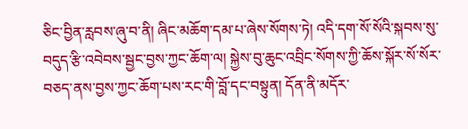ཅིང་བྱིན་རླབས་ཞུ་བ་ནི། ཞིང་མཆོག་དམ་པ་ཞེས་སོགས་ཏེ། འདི་དག་སོ་སོའི་སྐབས་སུ་བདུད་རྩི་འབེབས་སྦྱང་བྱས་ཀྱང་ཆོག་ལ། སྐྱེས་བུ་ཆུང་འབྲིང་སོགས་ཀྱི་ཆོས་སྐོར་སོ་སོར་བཅད་ནས་བྱས་ཀྱང་ཆོག་པས་རང་གི་བློ་དང་བསྟུན། དོན་ནི་མདོར་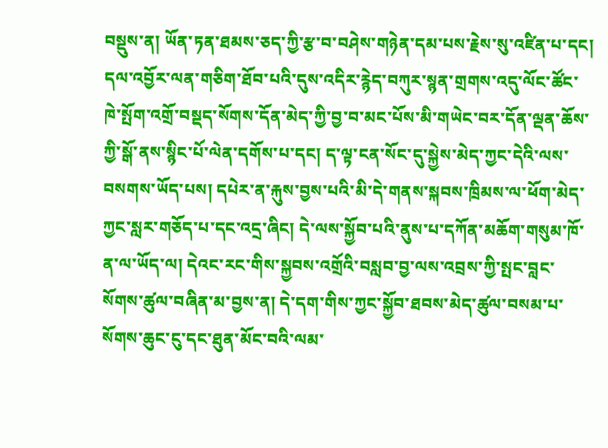བསྡུས་ན། ཡོན་ཏན་ཐམས་ཅད་ཀྱི་རྩ་བ་བཤེས་གཉེན་དམ་པས་རྗེས་སུ་འཛིན་པ་དང། དལ་འབྱོར་ལན་གཅིག་ཐོབ་པའི་དུས་འདིར་རྙེད་བཀུར་སྙན་གྲགས་འདུ་ལོང་ཚོང་ཁེ་སྤོག་འགྲོ་བསྡད་སོགས་དོན་མེད་ཀྱི་བྱ་བ་མང་པོས་མི་གཡེང་བར་དོན་ལྡན་ཆོས་ཀྱི་སྒོ་ནས་སྙིང་པོ་ལེན་དགོས་པ་དང། ད་ལྟ་ངན་སོང་དུ་སྐྱེས་མེད་ཀྱང་དེའི་ལས་བསགས་ཡོད་པས། དཔེར་ན་རྐུས་བྱས་པའི་མི་དེ་གནས་སྐབས་ཁྲིམས་ལ་ཕོག་མེད་ཀྱང་སླར་གཅོད་པ་དང་འདྲ་ཞིང། དེ་ལས་སྐྱོབ་པའི་ནུས་པ་དཀོན་མཆོག་གསུམ་ཁོ་ན་ལ་ཡོད་ལ། དེའང་རང་གིས་སྐྱབས་འགྲོའི་བསླབ་བྱ་ལས་འབྲས་ཀྱི་སྤང་བླང་སོགས་ཚུལ་བཞིན་མ་བྱས་ན། དེ་དག་གིས་ཀྱང་སྐྱོབ་ཐབས་མེད་ཚུལ་བསམ་པ་སོགས་ཆུང་ངུ་དང་ཐུན་མོང་བའི་ལམ་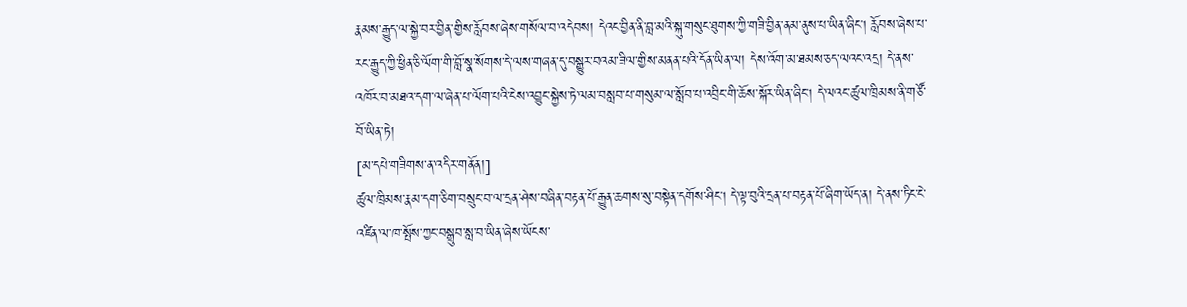རྣམས་རྒྱུད་ལ་སྐྱེ་བར་བྱིན་གྱིས་རློབས་ཞེས་གསོལ་བ་འདེབས། དེའང་བྱིན་ནི་བླ་མའི་སྐུ་གསུང་ཐུགས་ཀྱི་གཟི་བྱིན་ནམ་ནུས་པ་ཡིན་ཞིང། རློབས་ཞེས་པ་རང་རྒྱུད་ཀྱི་ཕྱིན་ཅི་ལོག་གི་བློ་སྣ་སོགས་དེ་ལས་གཞན་དུ་བསྒྱུར་བའམ་ཟིལ་གྱིས་མནན་པའི་དོན་ཡིན་ལ། དེས་འོག་མ་ཐམས་ཅད་ལའང་འདྲ། དེ་ནས་འཁོར་བ་མཐའ་དག་ལ་ཞེན་པ་ལོག་པའི་ངེས་འབྱུང་སྐྱེས་ཏེ་ལམ་བསླབ་པ་གསུམ་ལ་སློབ་པ་འབྲིང་གི་ཆོས་སྐོར་ཡིན་ཞིང། དེ་ལའང་ཚུལ་ཁྲིམས་ནི་གཙོ་བོ་ཡིན་ཏེ།
[མ་དཔེ་གཟིགས་ན་འདིར་གནོན།]
ཚུལ་ཁྲིམས་རྣམ་དག་ཅིག་བསྲུང་བ་ལ་དྲན་ཤེས་བཞིན་བརྟན་པོ་རྒྱུན་ཆགས་སུ་བསྟེན་དགོས་ཤིང། དེ་ལྟ་བུའི་དྲན་པ་བརྟན་པོ་ཞིག་ཡོད་ན། དེ་ནས་ཏིང་ངེ་འཛིན་ལ་ཁ་སྤོས་ཀྱང་བསྒྲུབ་སླ་བ་ཡིན་ཞེས་ཡོངས་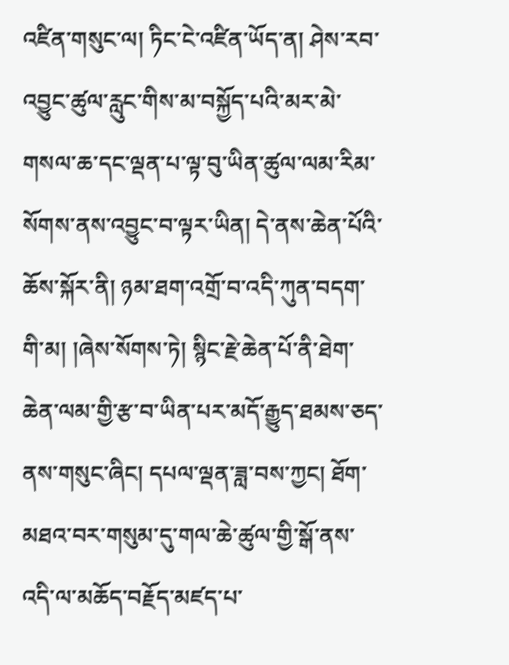འཛིན་གསུང་ལ། ཏིང་ངེ་འཛིན་ཡོད་ན། ཤེས་རབ་འབྱུང་ཚུལ་རླུང་གིས་མ་བསྐྱོད་པའི་མར་མེ་གསལ་ཆ་དང་ལྡན་པ་ལྟ་བུ་ཡིན་ཚུལ་ལམ་རིམ་སོགས་ནས་འབྱུང་བ་ལྟར་ཡིན། དེ་ནས་ཆེན་པོའི་ཆོས་སྐོར་ནི། ཉམ་ཐག་འགྲོ་བ་འདི་ཀུན་བདག་གི་མ། །ཞེས་སོགས་ཏེ། སྙིང་རྗེ་ཆེན་པོ་ནི་ཐེག་ཆེན་ལམ་གྱི་རྩ་བ་ཡིན་པར་མདོ་རྒྱུད་ཐམས་ཅད་ནས་གསུང་ཞིང། དཔལ་ལྡན་ཟླ་བས་ཀྱང། ཐོག་མཐའ་བར་གསུམ་དུ་གལ་ཆེ་ཚུལ་གྱི་སྒོ་ནས་འདི་ལ་མཆོད་བརྗོད་མཛད་པ་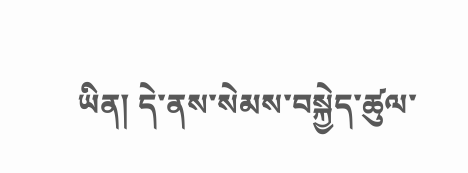ཡིན། དེ་ནས་སེམས་བསྐྱེད་ཚུལ་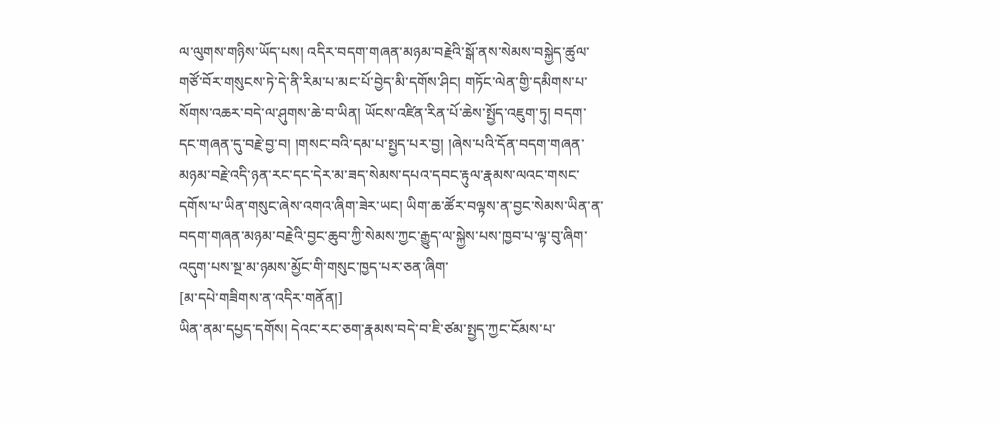ལ་ལུགས་གཉིས་ཡོད་པས། འདིར་བདག་གཞན་མཉམ་བརྗེའི་སྒོ་ནས་སེམས་བསྐྱེད་ཚུལ་གཙོ་བོར་གསུངས་ཏེ་དེ་ནི་རིམ་པ་མང་པོ་བྱེད་མི་དགོས་ཤིང། གཏོང་ལེན་གྱི་དམིགས་པ་སོགས་འཆར་བདེ་ལ་ཤུགས་ཆེ་བ་ཡིན། ཡོངས་འཛིན་རིན་པོ་ཆེས་སྤྱོད་འཇུག་ཏུ། བདག་དང་གཞན་དུ་བརྗེ་བྱ་བ། །གསང་བའི་དམ་པ་སྤྱད་པར་བྱ། །ཞེས་པའི་དོན་བདག་གཞན་མཉམ་བརྗེ་འདི་ཉན་རང་དང་དེར་མ་ཟད་སེམས་དཔའ་དབང་རྟུལ་རྣམས་ལའང་གསང་དགོས་པ་ཡིན་གསུང་ཞེས་འགའ་ཞིག་ཟེར་ཡང། ཡིག་ཆ་ཚོར་བལྟས་ན་བྱང་སེམས་ཡིན་ན་བདག་གཞན་མཉམ་བརྗེའི་བྱང་ཆུབ་ཀྱི་སེམས་ཀྱང་རྒྱུད་ལ་སྐྱེས་པས་ཁྱབ་པ་ལྟ་བུ་ཞིག་འདུག་པས་སྔ་མ་ཉམས་མྱོང་གི་གསུང་ཁྱད་པར་ཅན་ཞིག་
[མ་དཔེ་གཟིགས་ན་འདིར་གནོན།]
ཡིན་ནམ་དཔྱད་དགོས། དེའང་རང་ཅག་རྣམས་བདེ་བ་ཇི་ཙམ་སྤྱད་ཀྱང་ངོམས་པ་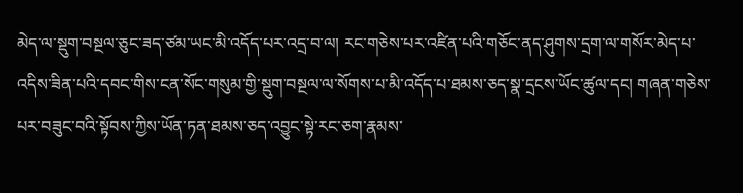མེད་ལ་སྡུག་བསྔལ་ཅུང་ཟད་ཙམ་ཡང་མི་འདོད་པར་འདྲ་བ་ལ། རང་གཅེས་པར་འཛིན་པའི་གཅོང་ནད་ཤུགས་དྲག་ལ་གསོར་མེད་པ་འདིས་ཟིན་པའི་དབང་གིས་ངན་སོང་གསུམ་གྱི་སྡུག་བསྔལ་ལ་སོགས་པ་མི་འདོད་པ་ཐམས་ཅད་སྣ་དྲངས་ཡོང་ཚུལ་དང། གཞན་གཅེས་པར་བཟུང་བའི་སྟོབས་ཀྱིས་ཡོན་ཏན་ཐམས་ཅད་འབྱུང་སྟེ་རང་ཅག་རྣམས་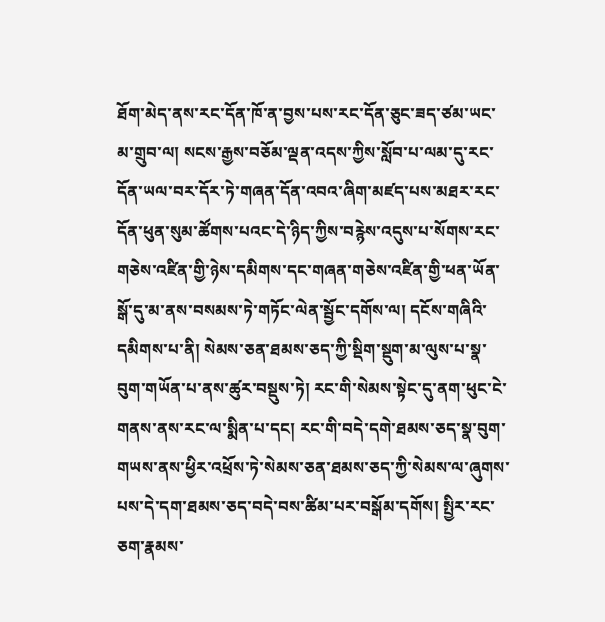ཐོག་མེད་ནས་རང་དོན་ཁོ་ན་བྱས་པས་རང་དོན་ཅུང་ཟད་ཙམ་ཡང་མ་གྲུབ་ལ། སངས་རྒྱས་བཅོམ་ལྡན་འདས་ཀྱིས་སློབ་པ་ལམ་དུ་རང་དོན་ཡལ་བར་དོར་ཏེ་གཞན་དོན་འབའ་ཞིག་མཛད་པས་མཐར་རང་དོན་ཕུན་སུམ་ཚོགས་པའང་དེ་ཉིད་ཀྱིས་བརྙེས་འདུས་པ་སོགས་རང་གཅེས་འཛིན་གྱི་ཉེས་དམིགས་དང་གཞན་གཅེས་འཛིན་གྱི་ཕན་ཡོན་སྒོ་དུ་མ་ནས་བསམས་ཏེ་གཏོང་ལེན་སྦྱོང་དགོས་ལ། དངོས་གཞིའི་དམིགས་པ་ནི། སེམས་ཅན་ཐམས་ཅད་ཀྱི་སྡིག་སྡུག་མ་ལུས་པ་སྣ་བུག་གཡོན་པ་ནས་ཚུར་བསྡུས་ཏེ། རང་གི་སེམས་སྟེང་དུ་ནག་ཕུང་ངེ་གནས་ནས་རང་ལ་སྨིན་པ་དང། རང་གི་བདེ་དགེ་ཐམས་ཅད་སྣ་བུག་གཡས་ནས་ཕྱིར་འཕྲོས་ཏེ་སེམས་ཅན་ཐམས་ཅད་ཀྱི་སེམས་ལ་ཞུགས་པས་དེ་དག་ཐམས་ཅད་བདེ་བས་ཚིམ་པར་བསྒོམ་དགོས། སྤྱིར་རང་ཅག་རྣམས་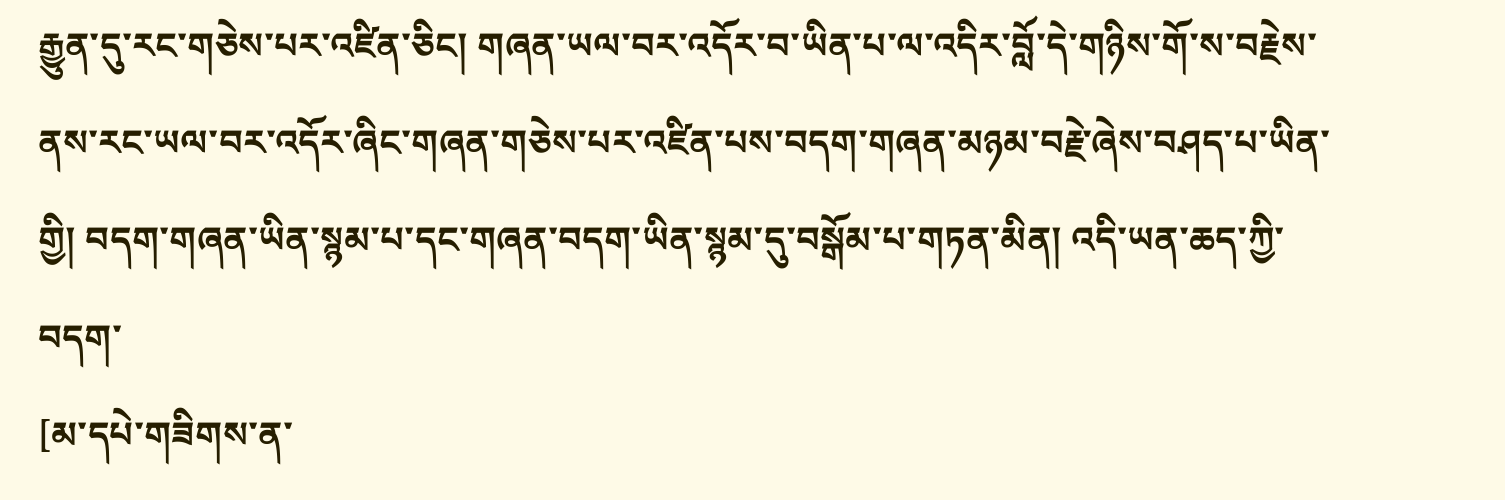རྒྱུན་དུ་རང་གཅེས་པར་འཛིན་ཅིང། གཞན་ཡལ་བར་འདོར་བ་ཡིན་པ་ལ་འདིར་བློ་དེ་གཉིས་གོ་ས་བརྗེས་ནས་རང་ཡལ་བར་འདོར་ཞིང་གཞན་གཅེས་པར་འཛིན་པས་བདག་གཞན་མཉམ་བརྗེ་ཞེས་བཤད་པ་ཡིན་གྱི། བདག་གཞན་ཡིན་སྙམ་པ་དང་གཞན་བདག་ཡིན་སྙམ་དུ་བསྒོམ་པ་གཏན་མིན། འདི་ཡན་ཆད་ཀྱི་བདག་
[མ་དཔེ་གཟིགས་ན་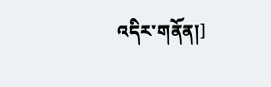འདིར་གནོན།]